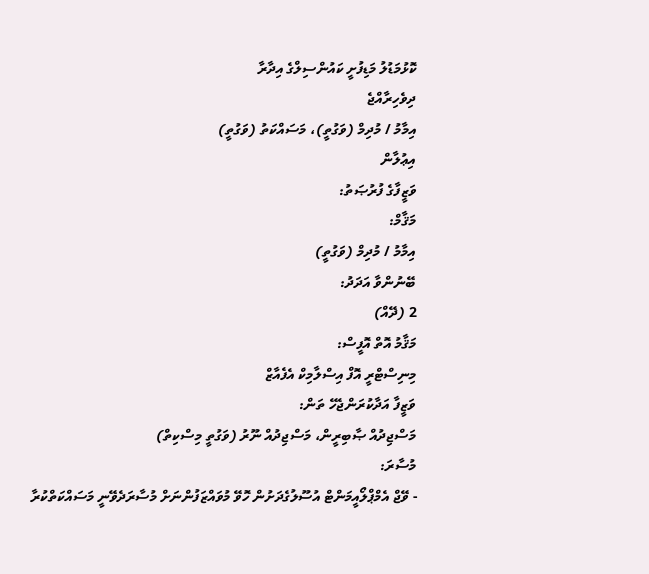ކޮޅުމަޑުލު މަޑިފުށީ ކައުންސިލްގެ އިދާރާ
ދިވެހިރާއްޖެ
އިމާމު / މުދިމް (ވަގުތީ)، މަސައްކަތު (ވަގުތީ)
އިޢުލާން
ވަޒީފާގެ ފުރުޞަތު:
މަޤާމް:
އިމާމު / މުދިމް (ވަގުތީ)
ބޭނުންވާ އަދަދު:
2 (ދޭއް)
މަޤާމު އޮތް އޮފީސް:
މިނިސްޓްރީ އޮފް އިސްލާމިކް އެފެއާޒް
ވަޒީފާ އަދާކުރަންޖެހޭ ތަން:
މަސްޖިދުއް ޞާބިރީން، މަސްޖިދުއް ނޫރު (ވަގުތީ މިސްކިތް)
މުސާރަ:
- ވޭޖް އެމްޕްލޯއީމަންޓް އުސޫލުގެދަށުން ހޮވޭ މުވައްޒަފުންނަށް މުސާރަދެވޭނީ މަސައްކަތްކުރާ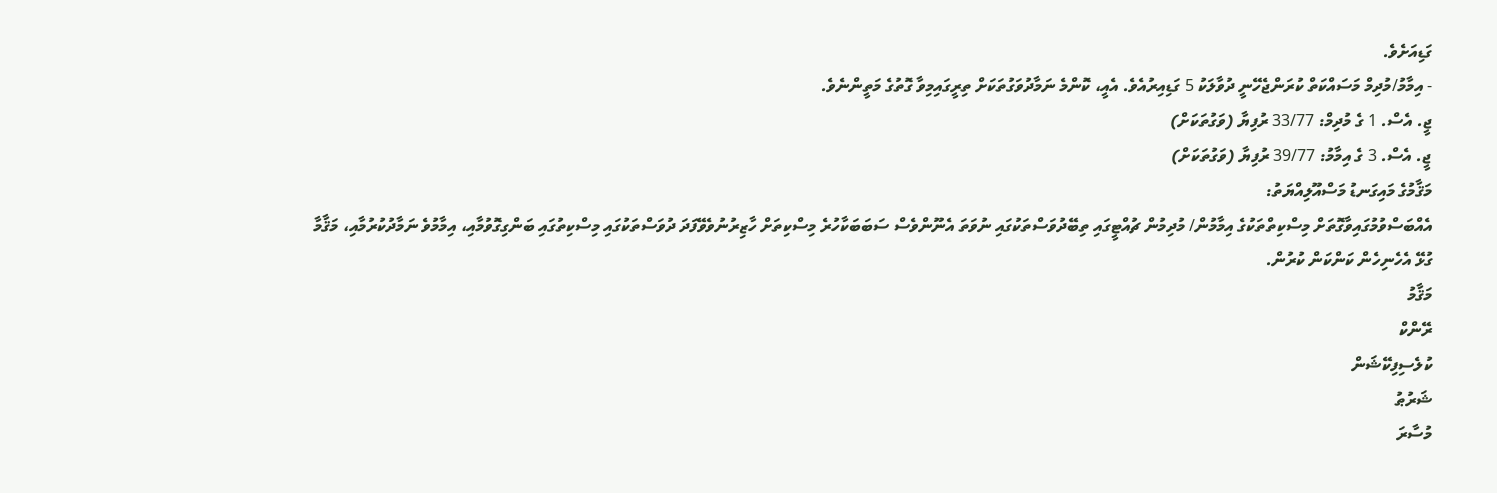ގަޑިއަށެވެ.
- އިމާމު/މުދިމް މަސައްކަތް ކުރަންޖެހޭނީ ދުވާލަކު 5 ގަޑިއިރުއެވެ. އެއީ، ކޮންމެ ނަމާދުވަގުތަކަށް ތިރީގައިމިވާ ގޮތުގެ މަތީންނެވެ.
ޖީ. އެސް. 1 ގެ މުދިމް: 33/77 ރުފިޔާ (ވަގުތަކަށް)
ޖީ. އެސް. 3 ގެ އިމާމު: 39/77 ރުފިޔާ (ވަގުތަކަށް)
މަޤާމުގެ މައިގަނޑު މަސްއޫލިއްޔަތު:
އެއްބަސްވުމުގައިވާގޮތަށް މިސްކިތްތަކުގެ އިމާމުން/ މުދިމުން ޗުއްޓީގައި ތިބޭދުވަސްތަކުގައި ނުވަތަ އެނޫންވެސް ސަބަބަކާހުރެ މިސްކިތަށް ހާޒިރުނުވެވޭފަދަ ދުވަސްތަކުގައި މިސްކިތުގައި ބަންގިގޮވުމާއި، އިމާމުވެ ނަމާދުކުރުމާއި، މަޤާމާ ގުޅޭ އެހެނިހެން ކަންކަން ކުރުން.
މަޤާމު
ރޭންކް
ކުލެސިފިކޭޝަން
ޝަރުޠު
މުސާރަ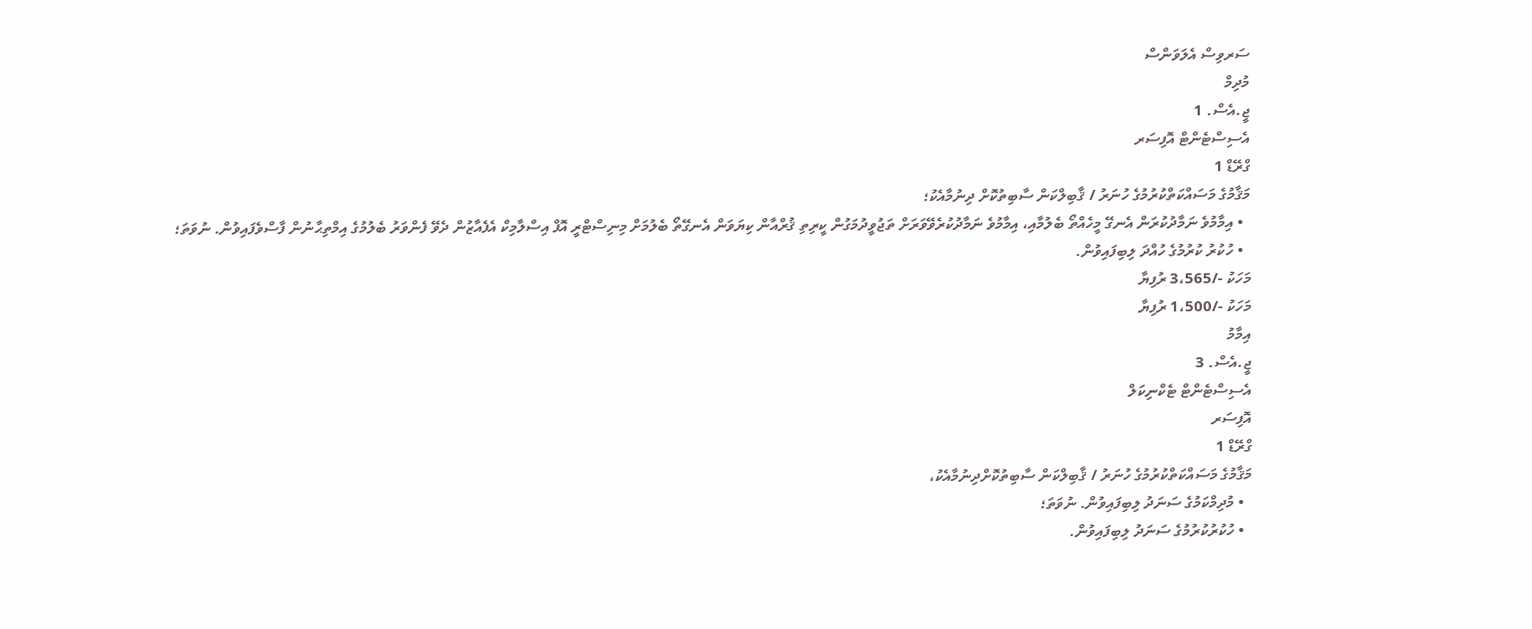ސަރވިސް އެލަވަންސް
މުދިމް
ޖީ.އެސް. 1
އެސިސްޓެންޓް އޮފިސަރ
ގްރޭޑް 1
މަޤާމުގެ މަސައްކަތްކުރުމުގެ ހުނަރު / ޤާބިލްކަން ސާބިތުކޮށް ދިނުމާއެކު؛
  • އިމާމުވެ ނަމާދުކުރަން އެނގޭ މީހެއްތޯ ބެލުމާއި، އިމާމުވެ ނަމާދުކުރެވޭވަރަށް ތަޖުވީދުމަގުން ކީރިތި ޤުރްއާން ކިޔަވަން އެނގޭތޯ ބެލުމަށް މިނިސްޓްރީ އޮފް އިސްލާމިކް އެފެއާޒުން ދެވޭ ފެންވަރު ބެލުމުގެ އިމްތިޙާނުން ފާސްވެފައިވުން. ނުވަތަ؛
  • ހުކުރު ކުރުމުގެ ހުއްދަ ލިބިފައިވުން.
މަހަކު -/3،565 ރުފިޔާ
މަހަކު -/1،500 ރުފިޔާ
އިމާމު
ޖީ.އެސް. 3
އެސިސްޓެންޓް ޓެކްނިކަލް
އޮފިސަރ
ގްރޭޑް 1
މަޤާމުގެ މަސައްކަތްކުރުމުގެ ހުނަރު / ޤާބިލްކަން ސާބިތުކޮށްދިނުމާއެކު،
  • މުދިމްކަމުގެ ސަނަދު ލިބިފައިވުން. ނުވަތަ؛
  • ހުކުރުކުރުމުގެ ސަނަދު ލިބިފައިވުން.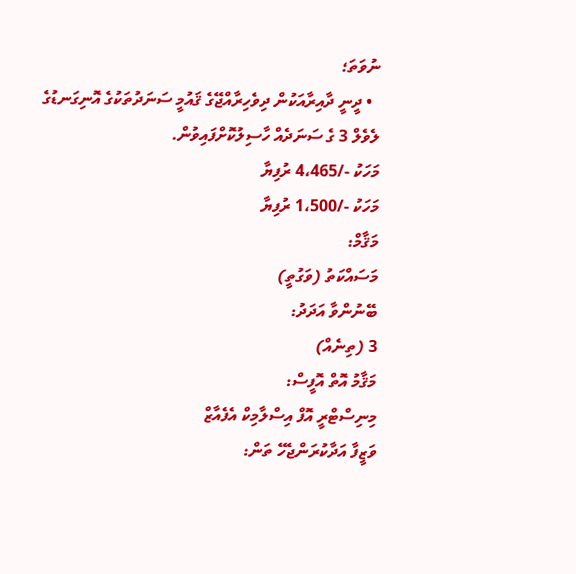ނުވަތަ؛
  • ދީނީ ދާއިރާއަކުން ދިވެހިރާއްޖޭގެ ޤައުމީ ސަނަދުތަކުގެ އޮނިގަނޑުގެ ލެވެލް 3 ގެ ސަނަދެއް ހާސިލުކޮށްފައިވުން.
މަހަކު -/4،465 ރުފިޔާ
މަހަކު -/1،500 ރުފިޔާ
މަޤާމް:
މަސައްކަތު (ވަގުތީ)
ބޭނުންވާ އަދަދު:
3 (ތިނެއް)
މަޤާމު އޮތް އޮފީސް:
މިނިސްޓްރީ އޮފް އިސްލާމިކް އެފެއާޒް
ވަޒީފާ އަދާކުރަންޖެހޭ ތަން: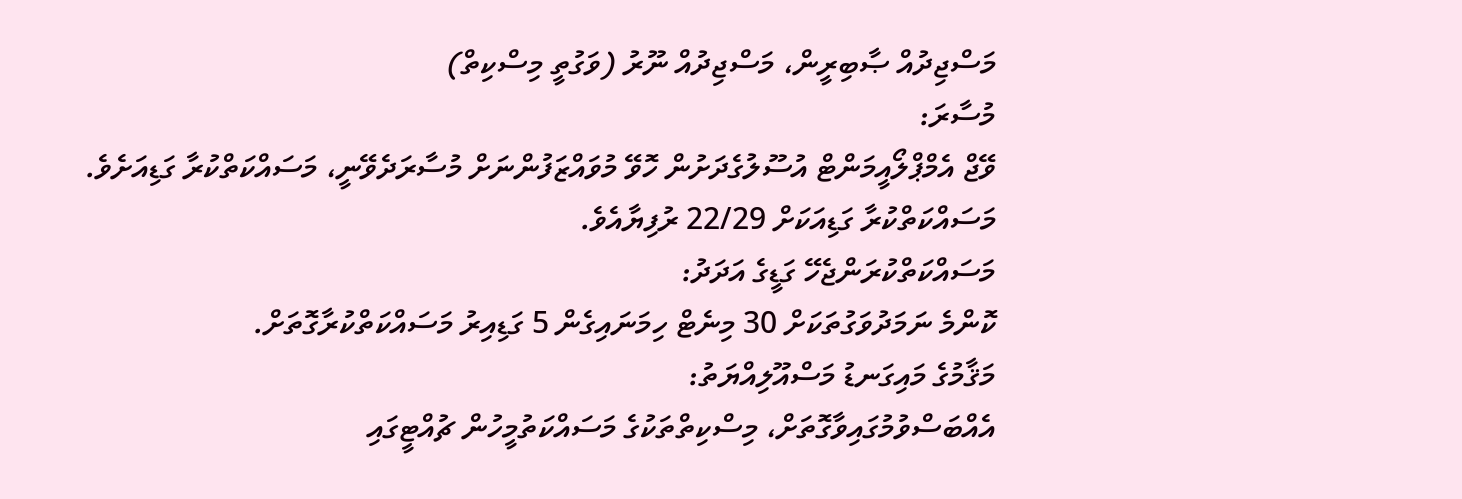މަސްޖިދުއް ޞާބިރީން، މަސްޖިދުއް ނޫރު (ވަގުތީ މިސްކިތް)
މުސާރަ:
ވޭޖް އެމްޕްލޯއީމަންޓް އުސޫލުގެދަށުން ހޮވޭ މުވައްޒަފުންނަށް މުސާރަދެވޭނީ، މަސައްކަތްކުރާ ގަޑިއަށެވެ. މަސައްކަތްކުރާ ގަޑިއަކަށް 22/29 ރުފިޔާއެވެ.
މަސައްކަތްކުރަންޖެހޭ ގަޑީގެ އަދަދު:
ކޮންމެ ނަމަދުވަގުތަކަށް 30 މިނެޓް ހިމަނައިގެން 5 ގަޑިއިރު މަސައްކަތްކުރާގޮތަށް.
މަޤާމުގެ މައިގަނޑު މަސްއޫލިއްޔަތު:
އެއްބަސްވުމުގައިވާގޮތަށް، މިސްކިތްތަކުގެ މަސައްކަތުމީހުން ޗުއްޓީގައި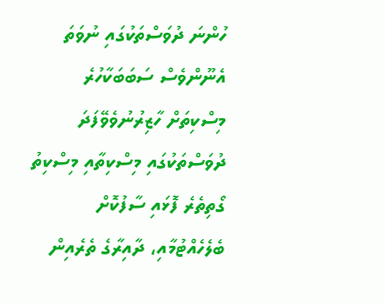ހުންނަ ދުވަސްތަކުގައި ނުވަތަ އެނޫންވެސް ސަބަބަކާހުރެ މިސްކިތަށް ހާޒިރުނުވެވޭފަދަ ދުވަސްތަކުގައި މިސްކިތާއި މިސްކިތު ގޯތިތެރެ ފޮޅައި ސާފުކޮށް ބެލެހެއްޓުމާއި، ދާއިރާގެ ތެރެއިން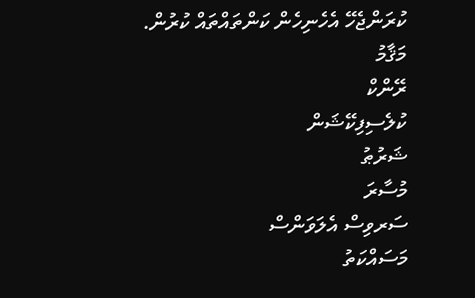ކުރަންޖެހޭ އެހެނިހެން ކަންތައްތައް ކުރުން.
މަޤާމު
ރޭންކް
ކުލެސިފިކޭޝަން
ޝަރުޠު
މުސާރަ
ސަރވިސް އެލަވަންސް
މަސައްކަތު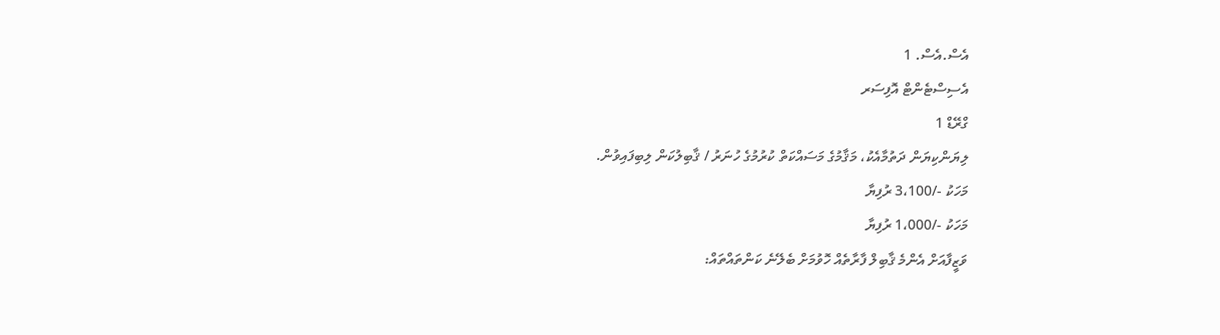އެސް.އެސް. 1
އެސިސްޓެންޓް އޮފިސަރ
ގްރޭޑް 1
ލިޔަންކިޔަން ދަތުމާއެކު، މަޤާމުގެ މަސައްކަތް ކުރުމުގެ ހުނަރު / ޤާބިލުކަން ލިބިފައިވުން.
މަހަކު -/3،100 ރުފިޔާ
މަހަކު -/1،000 ރުފިޔާ
ވަޒީފާއަށް އެންމެ ޤާބިލް ފާރާތެއް ހޮވުމަށް ބެލޭނެ ކަންތައްތައް: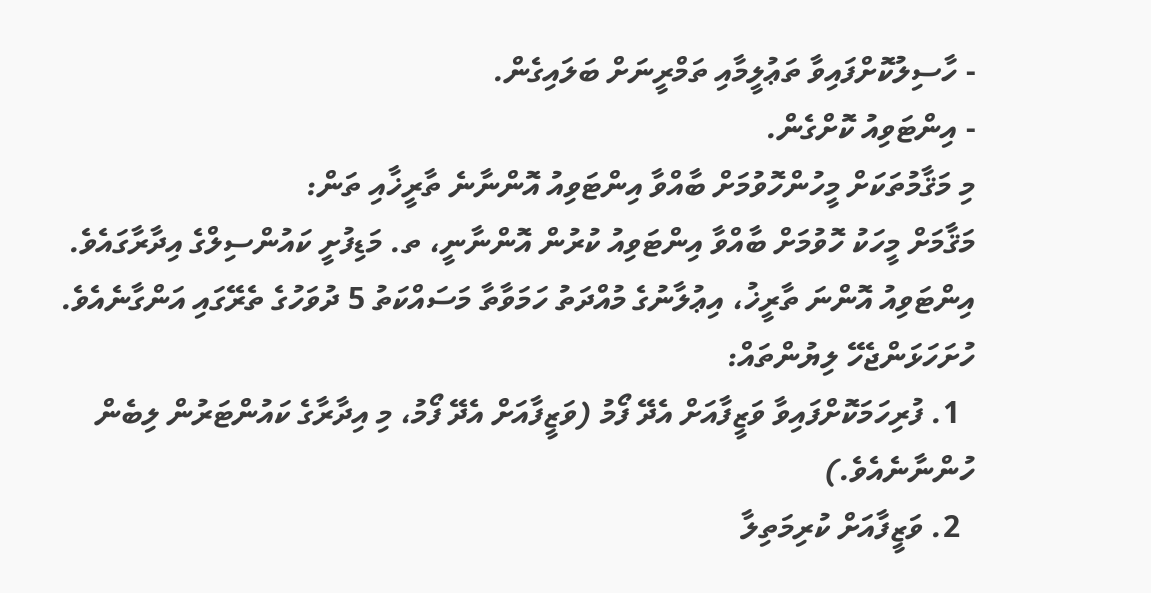- ހާސިލުކޮށްފައިވާ ތަޢުލީމާއި ތަމްރީނަށް ބަލައިގެން.
- އިންޓަވިއު ކޮށްގެން.
މި މަޤާމުތަކަށް މީހުންހޮވުމަށް ބާއްވާ އިންޓަވިއު އޮންނާނެ ތާރީޚާއި ތަން:
މަޤާމަށް މީހަކު ހޮވުމަށް ބާއްވާ އިންޓަވިއު ކުރުން އޮންނާނީ، ތ. މަޑިފުށީ ކައުންސިލްގެ އިދާރާގައެވެ. އިންޓަވިއު އޮންނަ ތާރީޚު، އިޢުލާނުގެ މުއްދަތު ހަމަވާތާ މަސައްކަތު 5 ދުވަހުގެ ތެރޭގައި އަންގާނެއެވެ.
ހުށަހަޅަންޖެހޭ ލިޔުންތައް:
  1. ފުރިހަމަކޮށްފައިވާ ވަޒީފާއަށް އެދޭ ފޯމު (ވަޒީފާއަށް އެދޭ ފޯމު، މި އިދާރާގެ ކައުންޓަރުން ލިބެން ހުންނާނެއެވެ.)
  2. ވަޒީފާއަށް ކުރިމަތިލާ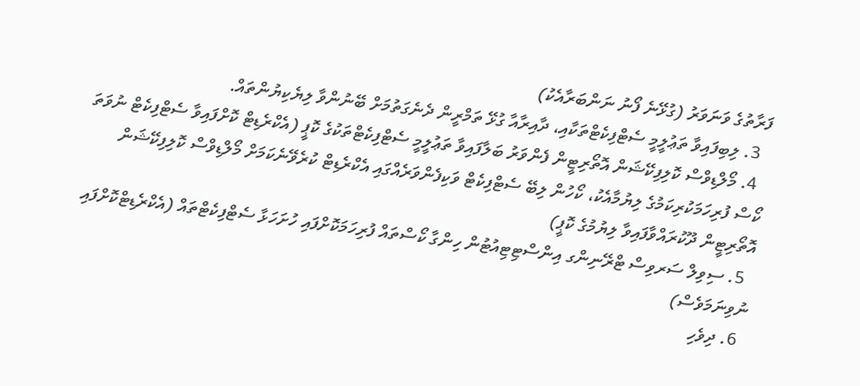ފަރާތުގެ ވަނަވަރު (ގުޅޭނެ ފޯނު ނަންބަރާއެކު)
  3. ލިބިފައިވާ ތަޢުލީމީ ސެޓްފިކެޓްތަކާއި، ދާއިރާއާ ގުޅޭ ތަމްރީން ދެނެގަތުމަށް ބޭނުންވާ ލިޔެކިޔުންތައް.
  4. މޯލްޑިވްސް ކޮލިފިކޭޝަން އޮތޯރިޓީން ފެންވަރު ބަލާފައިވާ ތަޢުލީމީ ސެޓްފިކެޓްތަކުގެ ކޮޕީ (އެކްރެޑިޓް ކޮށްފައިވާ ސެޓްފިކެޓް ނުވަތަ ކޯސް ފުރިހަމަކުރިކަމުގެ ލިޔުމާއެކު، ކޯހުން ލިބޭ ސެޓްފިކެޓް ވަކިފެންވަރެއްގައި އެކްރެޑިޓް ކުރެވޭނެކަމަށް މޯލްޑިވްސް ކޮލިފިކޭޝަން އޮތޯރިޓީން ދޫކުރައްވާފައިވާ ލިޔުމުގެ ކޮޕީ)
  5. ސިވިލް ސަރވިސް ޓްރޭނިންގ އިންސްޓިޓިއުޓުން ހިންގާ ކޯސްތައް ފުރިހަމަކޮށްފައި ހުށަހަޅާ ސެޓްފިކެޓްތައް (އެކްރެޑިޓްކޮށްފައި ނުވިނަމަވެސް)
  6. ދިވެހި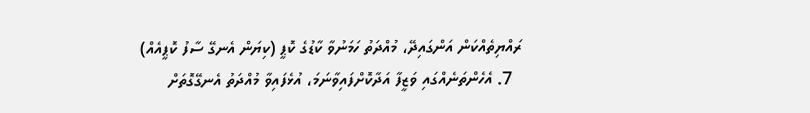ރައްޔިތެއްކަން އަންގައިދޭ، މުއްދަތު ހަމަނުވާ ކާޑުގެ ކޮޕީ (ކިޔަން އެނގޭ ސާފު ކޮޕީއެއް)
  7. އެހެންތަނެއްގައި ވަޒީފާ އަދާކޮށްފައިވާނަމަ، އުޅެފައިވާ މުއްދަތު އެނގޭގޮތަށް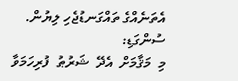އެތަނެއްގެ ތައްގަނޑުޖެހި ލިޔުން.
ސުންގަޑި:
މި  މަޤާމަށް  އެދޭ  ޝަރުޠު  ފުރިހަމަވާ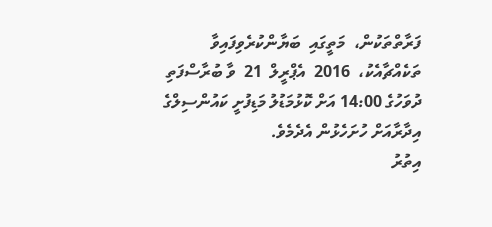ފަރާތްތަކުން،  މަތީގައި  ބަޔާންކުރެވިފައިވާ  ތަކެއްޗާއެކު،  2016  އެޕްރީލް  21  ވާ ބުރާސްފަތި ދުވަހުގެ 14:00 އަށް ކޮޅުމަޑުލު މަޑިފުށީ ކައުންސިލްގެ އިދާރާއަށް ހުށަހެޅުން އެދެމެވެ.
އިތުރު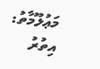މަޢުލޫމާތު:
އިތުރު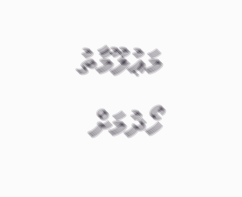މަޢުލޫމާތު ހޯދުމަށް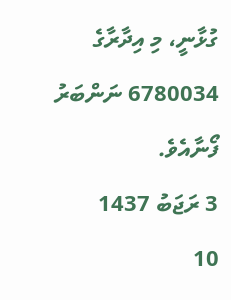ގުޅާނީ، މި އިދާރާގެ 6780034 ނަންބަރު ފޯނާއެވެ.
3 ރަޖަބު 1437
10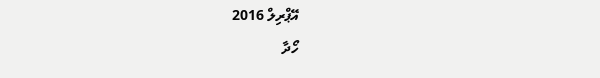އޭޕްރިލް 2016
ހޯދާ